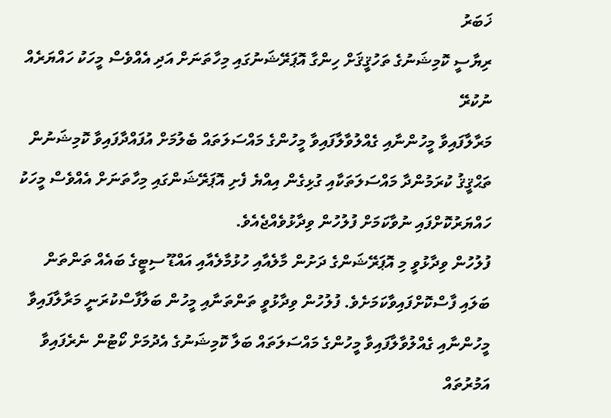ޚަބަރު
ރިޔާސީ ކޮމިޝަނުގެ ތަހުޤީޤަށް ހިންގާ އޮޕަރޭޝަނުގައި މިހާތަނަށް އަދި އެއްވެސް މީހަކު ހައްޔަރެއް ނުކުރޭ
މަރާލާފައިވާ މީހުންނާއި ގެއްލުވާލާފައިވާ މީހުންގެ މައްސަލަތައް ބެލުމަށް އުފައްދާފައިވާ ކޮމިޝަނުން ތަޙްޤީޤު ކުރަމުންދާ މައްސަލަތަކާއި ގުޅިގެން އިއްޔެ ފެށި އޮޕަރޭޝަންގައި މިހާތަނަށް އެއްވެސް މީހަކު ހައްޔަރުކޮށްފައި ނުވާކަމަށް ފުލުހުން ވިދާޅުވެއްޖެއެވެ.
ފުލުހުން ވިދާޅުވީ މި އޮޕަރޭޝަންގެ ދަށުން މާލެއާއި ހުޅުމާލެއާއި އައްޑޫ ސިޓީގެ ބައެއް ތަންތަން ބަލައި ފާސްކޮށްފައިވާކަމަށެވެ. ފުލުހުން ވިދާޅުވީ ތަންތަނާއި މީހުން ބަލާފާސްކުރަނީ މަރާލާފައިވާ މީހުންނާއި ގެއްލުވާލާފައިވާ މީހުންގެ މައްސަލަތައް ބަލާ ކޮމިޝަނުގެ އެދުމަށް ކޯޓުން ނެރެފައިވާ އަމުރުތައް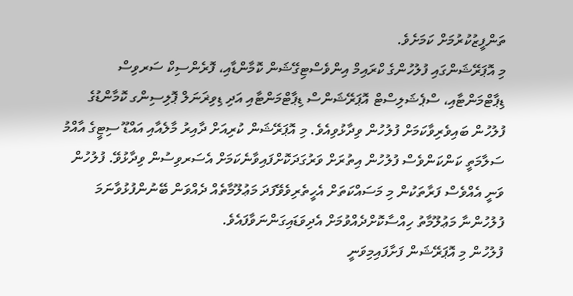ތަންފީޒުކުރުމަށް ކަމަށެވެ.
މި އޮޕަރޭޝަންގައި ފުލުހުންގެ ކްރައިމް އިންވެސްޓިގޭޝަން ކޮމާންޑާއި، ފޮރެންސިކް ސަރވިސް ޑިޕާޓްމަންޓާއި، ސްޕެޝަލިސްޓް އޮޕަރޭޝަންސް ޑިޕާޓްމަންޓާއި އަދި ޑިވިޜަނަލް ޕޮލިސިންގ ކޮމާންޑުގެ ފުލުހުން ބައިވެރިވާކަމަށް ފުލުހުން ވިދާޅުވިއެވެ. މި އޮޕަރޭޝަން ކުރިއަށް ދާއިރު މާލެއާއި އައްޑޫ ސިޓީގެ އާއްމު ސަލާމަތީ ކަންކަންވެސް ފުލުހުން އިތުރަށް ވަރުގަދަކޮށްފައިވާނެކަމަށް އެސަރވިސުން ވިދާޅުވޭ. ފުލުހުން ވަނީ އެއްވެސް ފަރާތަކުން މި މަސައްކަތަށް އެހީތެރިވެވޭފަދަ މަޢުލޫމާތެއް ދެއްވަން ބޭނުންފުޅުވާނަމަ ފުލުހުންނާ މަޢުލޫމާތު ހިއްސާކޮށްދެއްވުމަށް އެދިވަޑައިގަންނަވާފައެވެ.
ފުލުހުން މި އޮޕަރޭޝަން ފަށާފައިމިވަނީ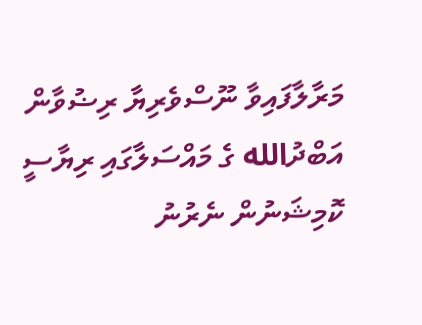މަރާލާފައިވާ ނޫސްވެރިޔާ ރިޟުވާން އަބްދުالله ގެ މައްސަލާގައި ރިޔާސީ ކޮމިޝަނުން ނެރުނު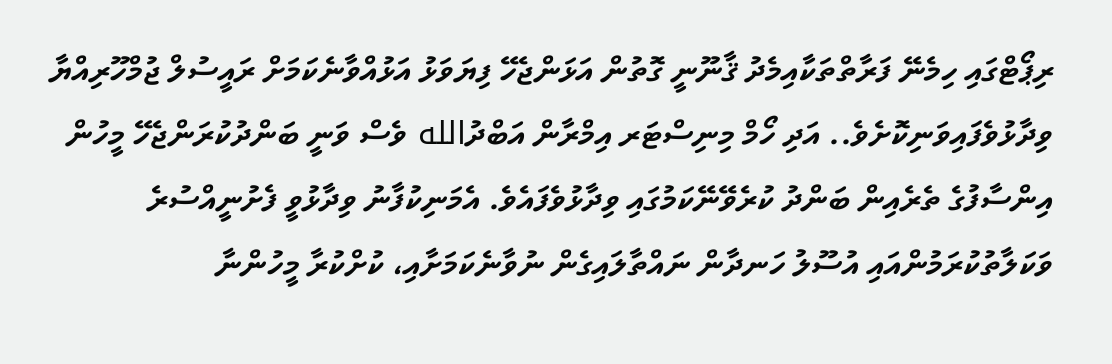ރިޕޯޓްގައި ހިމެނޭ ފަރާތްތަކާއިމެދު ޤާނޫނީ ގޮތުން އަޅަންޖެހޭ ފިޔަވަޅު އަޅުއްވާނެކަމަށް ރައީސުލް ޖުމްހޫރިއްޔާ ވިދާޅުވެފައިވަނިކޮށެވެ.. އަދި ހޯމް މިނިސްޓަރ އިމްރާން އަބްދުالله ވެސް ވަނީ ބަންދުކުރަންޖެހޭ މީހުން އިންސާފުގެ ތެރެއިން ބަންދު ކުރެވޭނޭކަމުގައި ވިދާޅުވެފައެވެ. އެމަނިކުފާނު ވިދާޅުވީ ފެށުނީއްސުރެ ވަކަލާތުކުރަމުންއައި އުސޫލު ހަނދާން ނައްތާލައިގެން ނުވާނެކަމަށާއި، ކުށްކުރާ މީހުންނާ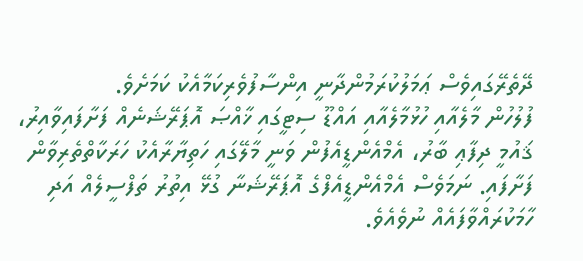ދޭތެރޭގައިވެސް ޢަމަލުކުރަމުންދާނީ އިންސާފުވެރިކަމާއެކު ކަމަށެވެ.
ފުލުހުން މާލެއާއި ހުޅުމާލެއާއި އައްޑޫ ސިޓީގައި ޚާއްޞަ އޮޕަރޭޝަނެއް ފަށާފައިވާއިރު، ޤައުމީ ދިފާޢި ބާރު، އެމްއެންޑީއެފުން ވަނީ މާލޭގައި ހަތިޔާރާއެކު ހަރަކާތްތެރިވާން ފަށާފައި. ނަމަވެސް އެމްއެންޑީއެފްގެ އޮޕަރޭޝަނާ ގުޅޭ އިތުރު ތަފްސީލެއް އަދި ހާމަކުރައްވާފައެއް ނުވެއެވެ.